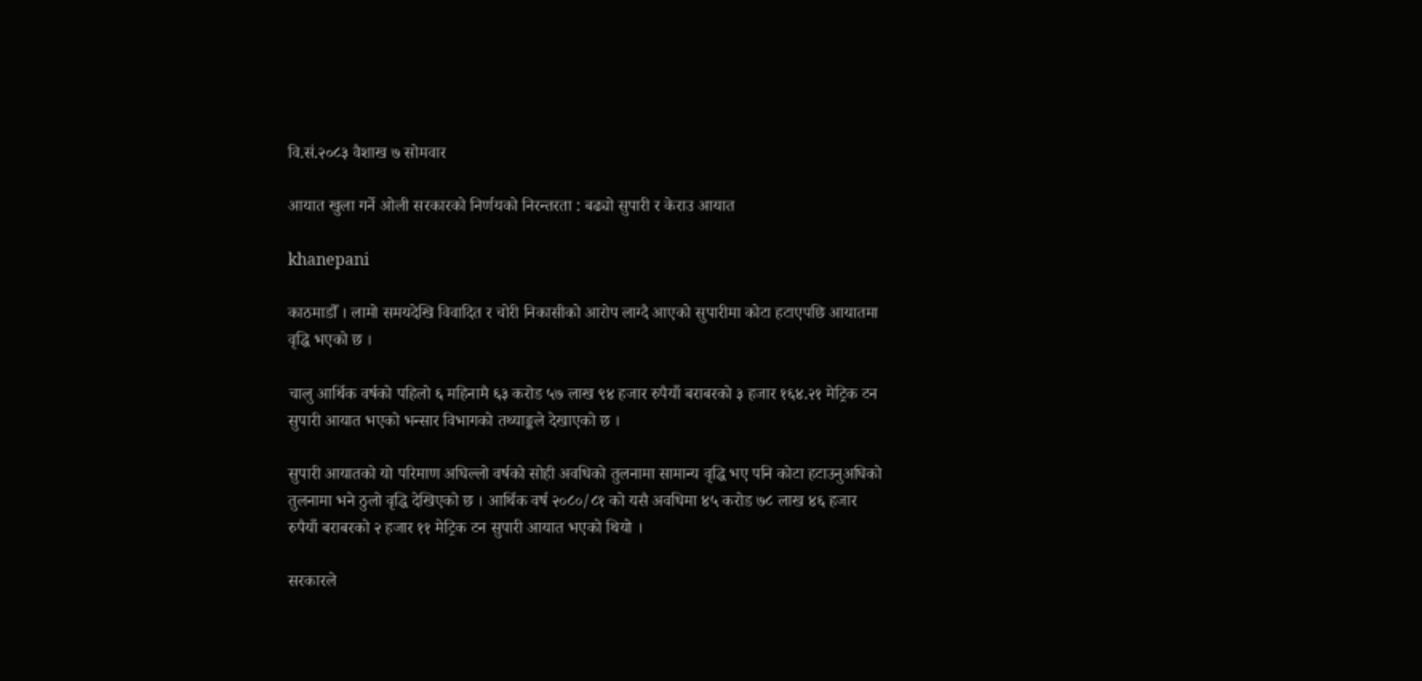वि.सं.२०८३ वैशाख ७ सोमवार

आयात खुला गर्ने ओली सरकारको निर्णयको निरन्तरता : बढ्यो सुपारी र केराउ आयात

khanepani

काठमाडौँ । लामो समयदेखि विवादित र चोरी निकासीको आरोप लाग्दै आएको सुपारीमा कोटा हटाएपछि आयातमा वृद्धि भएको छ ।

चालु आर्थिक वर्षको पहिलो ६ महिनामै ६३ करोड ५७ लाख ९४ हजार रुपैयाँ बराबरको ३ हजार १६४.२१ मेट्रिक टन सुपारी आयात भएको भन्सार विभागको तथ्याङ्कले देखाएको छ ।

सुपारी आयातको यो परिमाण अघिल्लो वर्षको सोही अवधिको तुलनामा सामान्य वृद्धि भए पनि कोटा हटाउनुअघिको तुलनामा भने ठुलो वृद्धि देखिएको छ । आर्थिक वर्ष २०८०/८१ को यसै अवधिमा ४५ करोड ७८ लाख ४६ हजार रुपैयाँ बराबरको २ हजार ११ मेट्रिक टन सुपारी आयात भएको थियो ।

सरकारले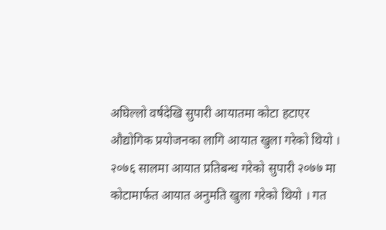अघिल्लो वर्षदेखि सुपारी आयातमा कोटा हटाएर औद्योगिक प्रयोजनका लागि आयात खुला गरेको थियो । २०७६ सालमा आयात प्रतिबन्ध गरेको सुपारी २०७७ मा कोटामार्फत आयात अनुमति खुला गरेको थियो । गत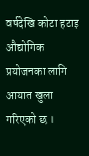वर्षदेखि कोटा हटाइ औद्योगिक प्रयोजनका लागि आयात खुला गरिएको छ ।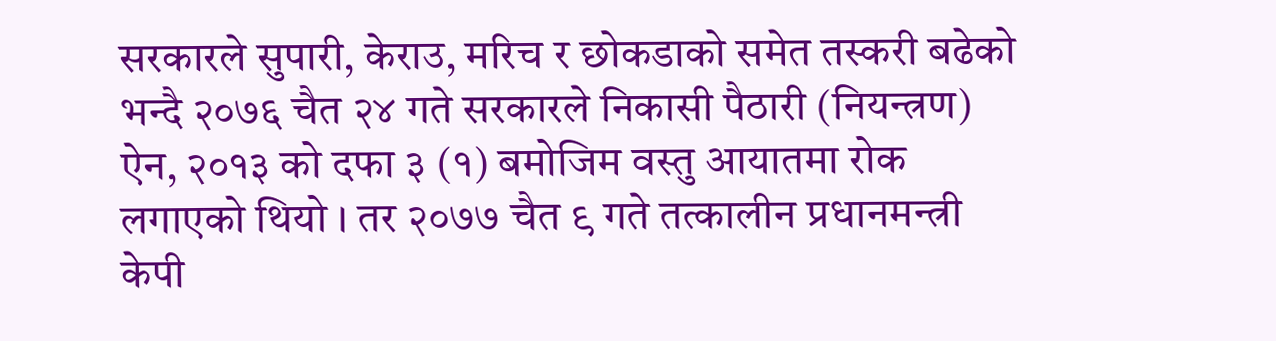सरकारले सुपारी, केराउ, मरिच र छोकडाको समेत तस्करी बढेको भन्दै २०७६ चैत २४ गते सरकारले निकासी पैठारी (नियन्त्रण) ऐन, २०१३ को दफा ३ (१) बमोजिम वस्तु आयातमा रोक लगाएको थियो । तर २०७७ चैत ९ गते तत्कालीन प्रधानमन्त्री केपी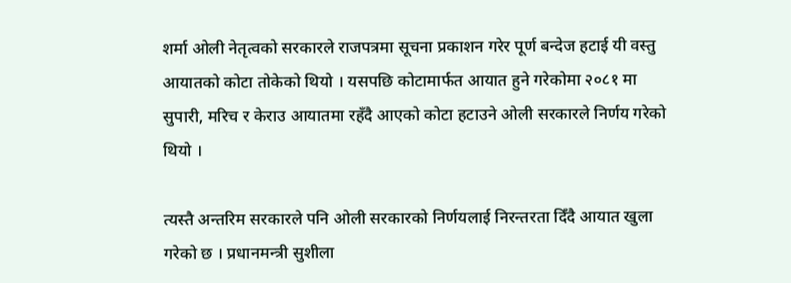शर्मा ओली नेतृत्वको सरकारले राजपत्रमा सूचना प्रकाशन गरेर पूर्ण बन्देज हटाई यी वस्तु आयातको कोटा तोकेको थियो । यसपछि कोटामार्फत आयात हुने गरेकोमा २०८१ मा सुपारी, मरिच र केराउ आयातमा रहँदै आएको कोटा हटाउने ओली सरकारले निर्णय गरेको थियो ।

त्यस्तै अन्तरिम सरकारले पनि ओली सरकारको निर्णयलाई निरन्तरता दिँदै आयात खुला गरेको छ । प्रधानमन्त्री सुशीला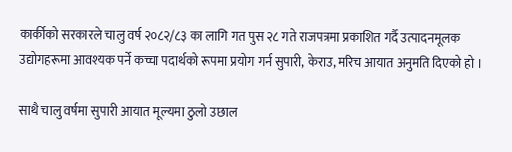कार्कीको सरकारले चालु वर्ष २०८२/८३ का लागि गत पुस २८ गते राजपत्रमा प्रकाशित गर्दै उत्पादनमूलक उद्योगहरूमा आवश्यक पर्ने कच्चा पदार्थको रूपमा प्रयोग गर्न सुपारी, केराउ, मरिच आयात अनुमति दिएको हो ।

साथै चालु वर्षमा सुपारी आयात मूल्यमा ठुलो उछाल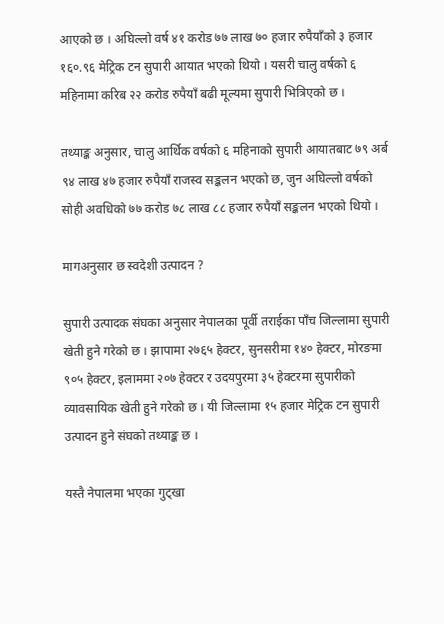आएको छ । अघिल्लो वर्ष ४१ करोड ७७ लाख ७० हजार रुपैयाँको ३ हजार १६०.९६ मेट्रिक टन सुपारी आयात भएको थियो । यसरी चालु वर्षको ६ महिनामा करिब २२ करोड रुपैयाँ बढी मूल्यमा सुपारी भित्रिएको छ ।

तथ्याङ्क अनुसार, चालु आर्थिक वर्षको ६ महिनाको सुपारी आयातबाट ७९ अर्ब ९४ लाख ४७ हजार रुपैयाँ राजस्व सङ्कलन भएको छ, जुन अघिल्लो वर्षको सोही अवधिको ७७ करोड ७८ लाख ८८ हजार रुपैयाँ सङ्कलन भएको थियो ।

मागअनुसार छ स्वदेशी उत्पादन ?

सुपारी उत्पादक संघका अनुसार नेपालका पूर्वी तराईका पाँच जिल्लामा सुपारी खेती हुने गरेको छ । झापामा २७६५ हेक्टर, सुनसरीमा १४० हेक्टर, मोरङमा ९०५ हेक्टर, इलाममा २०७ हेक्टर र उदयपुरमा ३५ हेक्टरमा सुपारीको व्यावसायिक खेती हुने गरेको छ । यी जिल्लामा १५ हजार मेट्रिक टन सुपारी उत्पादन हुने संघको तथ्याङ्क छ ।

यस्तै नेपालमा भएका गुट्खा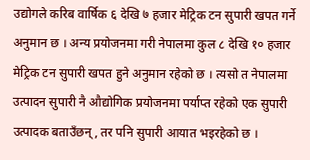उद्योगले करिब वार्षिक ६ देखि ७ हजार मेट्रिक टन सुपारी खपत गर्ने अनुमान छ । अन्य प्रयोजनमा गरी नेपालमा कुल ८ देखि १० हजार मेट्रिक टन सुपारी खपत हुने अनुमान रहेको छ । त्यसो त नेपालमा उत्पादन सुपारी नै औद्योगिक प्रयोजनमा पर्याप्त रहेको एक सुपारी उत्पादक बताउँछन्, तर पनि सुपारी आयात भइरहेको छ ।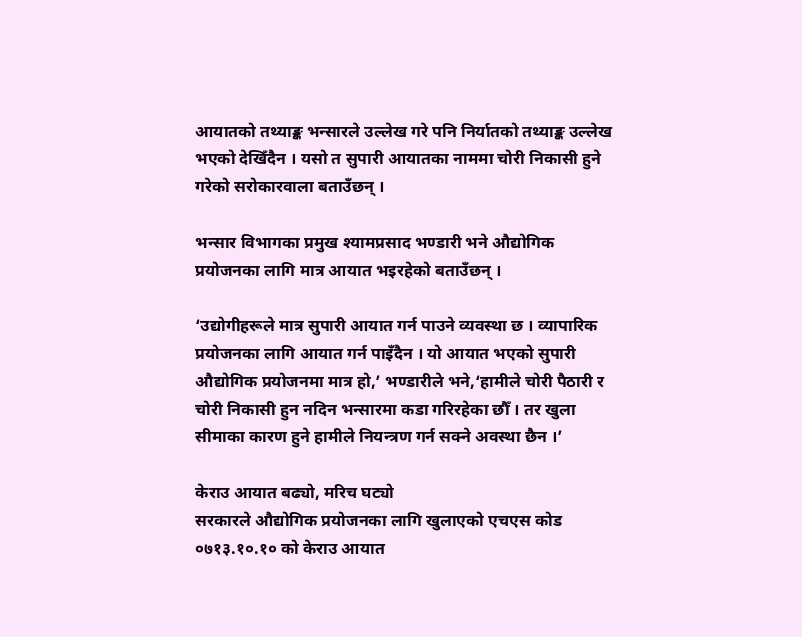आयातको तथ्याङ्क भन्सारले उल्लेख गरे पनि निर्यातको तथ्याङ्क उल्लेख भएको देखिँदैन । यसो त सुपारी आयातका नाममा चोरी निकासी हुने गरेको सरोकारवाला बताउँछन् ।

भन्सार विभागका प्रमुख श्यामप्रसाद भण्डारी भने औद्योगिक प्रयोजनका लागि मात्र आयात भइरहेको बताउँछन् ।

‘उद्योगीहरूले मात्र सुपारी आयात गर्न पाउने व्यवस्था छ । व्यापारिक प्रयोजनका लागि आयात गर्न पाइँदैन । यो आयात भएको सुपारी औद्योगिक प्रयोजनमा मात्र हो,’ भण्डारीले भने,‘हामीले चोरी पैठारी र चोरी निकासी हुन नदिन भन्सारमा कडा गरिरहेका छौँ । तर खुला सीमाका कारण हुने हामीले नियन्त्रण गर्न सक्ने अवस्था छैन ।’

केराउ आयात बढ्यो, मरिच घट्यो
सरकारले औद्योगिक प्रयोजनका लागि खुलाएको एचएस कोड ०७१३.१०.१० को केराउ आयात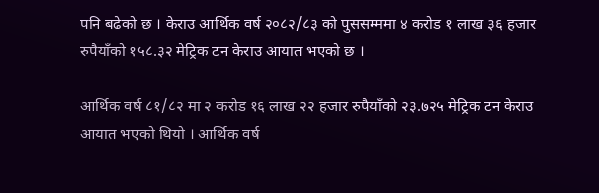पनि बढेको छ । केराउ आर्थिक वर्ष २०८२/८३ को पुससम्ममा ४ करोड १ लाख ३६ हजार रुपैयाँको १५८.३२ मेट्रिक टन केराउ आयात भएको छ ।

आर्थिक वर्ष ८१/८२ मा २ करोड १६ लाख २२ हजार रुपैयाँको २३.७२५ मेट्रिक टन केराउ आयात भएको थियो । आर्थिक वर्ष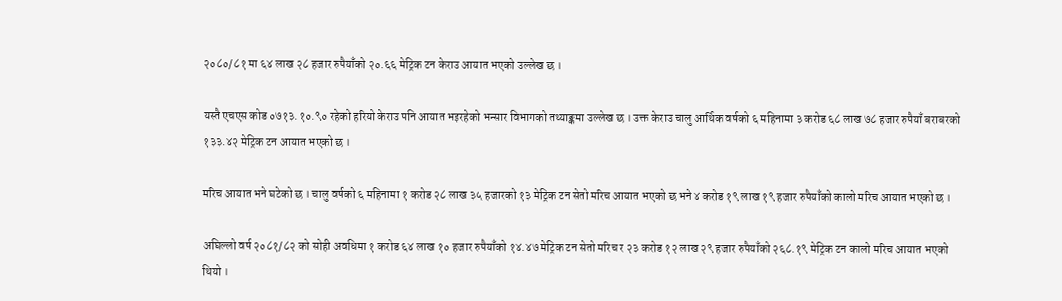२०८०/८१ मा ६४ लाख २८ हजार रुपैयाँको २०.६६ मेट्रिक टन केराउ आयात भएको उल्लेख छ ।

यस्तै एचएस कोड ०७१३.१०.९० रहेको हरियो केराउ पनि आयात भइरहेको भन्सार विभागको तथ्याङ्कमा उल्लेख छ । उक्त केराउ चालु आर्थिक वर्षको ६ महिनामा ३ करोड ६८ लाख ७८ हजार रुपैयाँ बराबरको १३३.४२ मेट्रिक टन आयात भएको छ ।

मरिच आयात भने घटेको छ । चालु वर्षको ६ महिनामा १ करोड २८ लाख ३५ हजारको १३ मेट्रिक टन सेतो मरिच आयात भएको छ भने ४ करोड १९ लाख १९ हजार रुपैयाँको कालो मरिच आयात भएको छ ।

अघिल्लो वर्ष २०८१/८२ को सोही अवधिमा १ करोड ६४ लाख १० हजार रुपैयाँको १४.४७ मेट्रिक टन सेतो मरिच र २३ करोड १२ लाख २९ हजार रुपैयाँको २६८.१९ मेट्रिक टन कालो मरिच आयात भएको थियो ।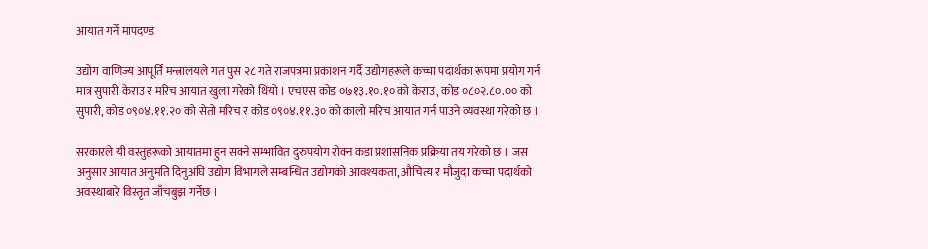आयात गर्ने मापदण्ड

उद्योग वाणिज्य आपूर्ति मन्त्रालयले गत पुस २८ गते राजपत्रमा प्रकाशन गर्दै उद्योगहरूले कच्चा पदार्थका रूपमा प्रयोग गर्न मात्र सुपारी केराउ र मरिच आयात खुला गरेको थियो । एचएस कोड ०७१३.१०.१० को केराउ, कोड ०८०२.८०.०० को सुपारी, कोड ०९०४.११.२० को सेतो मरिच र कोड ०९०४.११.३० को कालो मरिच आयात गर्न पाउने व्यवस्था गरेको छ ।

सरकारले यी वस्तुहरूको आयातमा हुन सक्ने सम्भावित दुरुपयोग रोक्न कडा प्रशासनिक प्रक्रिया तय गरेको छ । जस अनुसार आयात अनुमति दिनुअघि उद्योग विभागले सम्बन्धित उद्योगको आवश्यकता, औचित्य र मौजुदा कच्चा पदार्थको अवस्थाबारे विस्तृत जाँचबुझ गर्नेछ ।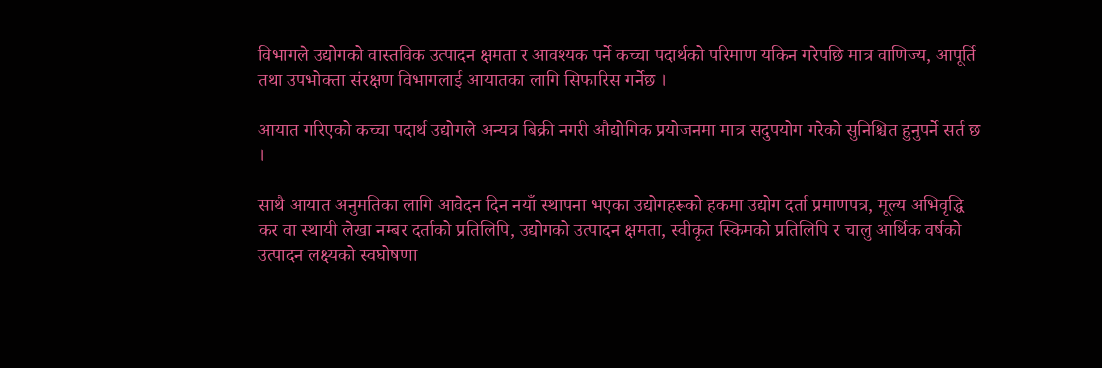विभागले उद्योगको वास्तविक उत्पादन क्षमता र आवश्यक पर्ने कच्चा पदार्थको परिमाण यकिन गरेपछि मात्र वाणिज्य, आपूर्ति तथा उपभोक्ता संरक्षण विभागलाई आयातका लागि सिफारिस गर्नेछ ।

आयात गरिएको कच्चा पदार्थ उद्योगले अन्यत्र बिक्री नगरी औद्योगिक प्रयोजनमा मात्र सदुपयोग गरेको सुनिश्चित हुनुपर्ने सर्त छ ।

साथै आयात अनुमतिका लागि आवेदन दिन नयाँ स्थापना भएका उद्योगहरूको हकमा उद्योग दर्ता प्रमाणपत्र, मूल्य अभिवृद्धि कर वा स्थायी लेखा नम्बर दर्ताको प्रतिलिपि, उद्योगको उत्पादन क्षमता, स्वीकृत स्किमको प्रतिलिपि र चालु आर्थिक वर्षको उत्पादन लक्ष्यको स्वघोषणा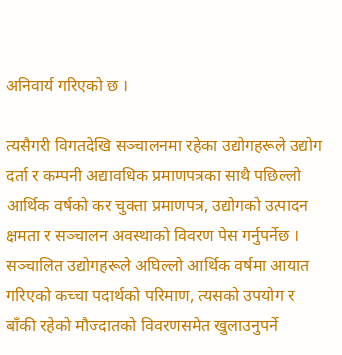अनिवार्य गरिएको छ ।

त्यसैगरी विगतदेखि सञ्चालनमा रहेका उद्योगहरूले उद्योग दर्ता र कम्पनी अद्यावधिक प्रमाणपत्रका साथै पछिल्लो आर्थिक वर्षको कर चुक्ता प्रमाणपत्र, उद्योगको उत्पादन क्षमता र सञ्चालन अवस्थाको विवरण पेस गर्नुपर्नेछ । सञ्चालित उद्योगहरूले अघिल्लो आर्थिक वर्षमा आयात गरिएको कच्चा पदार्थको परिमाण, त्यसको उपयोग र बाँकी रहेको मौज्दातको विवरणसमेत खुलाउनुपर्ने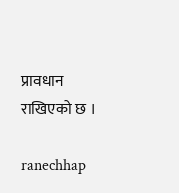प्रावधान राखिएको छ ।

ranechhap